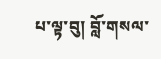པ་ལྟ་བུ། བློ་གསལ་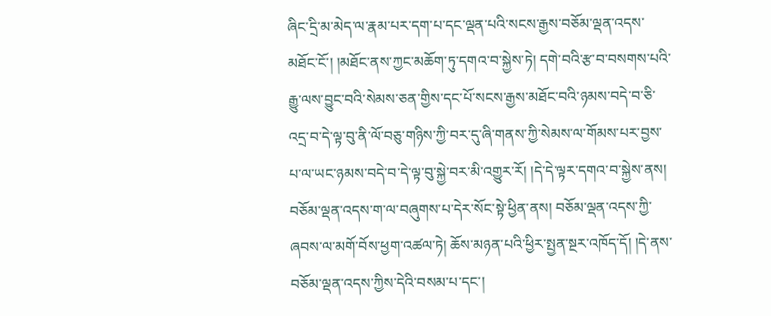ཞིང་དྲི་མ་མེད་ལ་རྣམ་པར་དག་པ་དང་ལྡན་པའི་སངས་རྒྱས་བཅོམ་ལྡན་འདས་མཐོང་ངོ་། །མཐོང་ནས་ཀྱང་མཆོག་ཏུ་དགའ་བ་སྐྱེས་ཏེ། དགེ་བའི་རྩ་བ་བསགས་པའི་རྒྱུ་ལས་བྱུང་བའི་སེམས་ཅན་གྱིས་དང་པོ་སངས་རྒྱས་མཐོང་བའི་ཉམས་བདེ་བ་ཅི་འདྲ་བ་དེ་ལྟ་བུ་ནི་ལོ་བཅུ་གཉིས་ཀྱི་བར་དུ་ཞི་གནས་ཀྱི་སེམས་ལ་གོམས་པར་བྱས་པ་ལ་ཡང་ཉམས་བདེ་བ་དེ་ལྟ་བུ་སྐྱེ་བར་མི་འགྱུར་རོ། །དེ་དེ་ལྟར་དགའ་བ་སྐྱེས་ནས། བཅོམ་ལྡན་འདས་ག་ལ་བཞུགས་པ་དེར་སོང་སྟེ་ཕྱིན་ནས། བཅོམ་ལྡན་འདས་ཀྱི་ཞབས་ལ་མགོ་བོས་ཕྱག་འཚལ་ཏེ། ཆོས་མཉན་པའི་ཕྱིར་སྤྱན་སྔར་འཁོད་དོ། །དེ་ནས་བཅོམ་ལྡན་འདས་ཀྱིས་དེའི་བསམ་པ་དང་།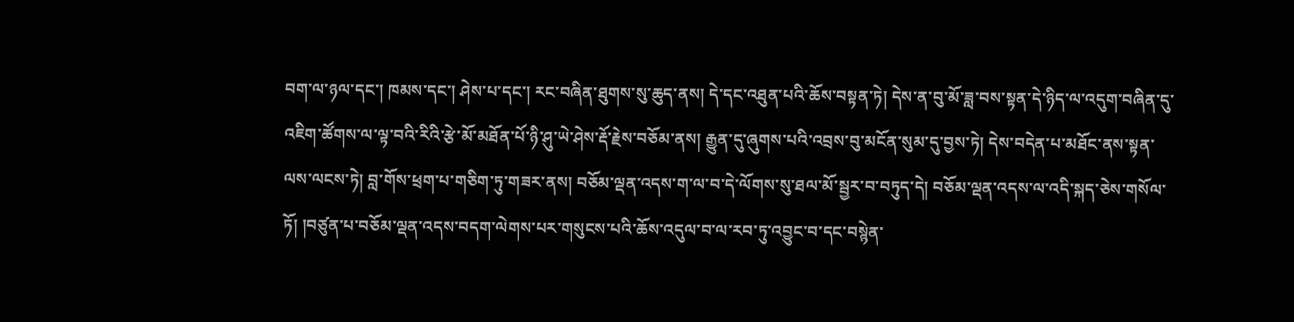བག་ལ་ཉལ་དང་། ཁམས་དང་། ཤེས་པ་དང་། རང་བཞིན་ཐུགས་སུ་ཆུད་ནས། དེ་དང་འཐུན་པའི་ཆོས་བསྟན་ཏེ། དེས་ན་བུ་མོ་ཟླ་བས་སྟན་དེ་ཉིད་ལ་འདུག་བཞིན་དུ་འཇིག་ཚོགས་ལ་ལྟ་བའི་རིའི་རྩེ་མོ་མཐོན་པོ་ཉི་ཤུ་ཡེ་ཤེས་རྡོ་རྗེས་བཅོམ་ནས། རྒྱུན་དུ་ཞུགས་པའི་འབྲས་བུ་མངོན་སུམ་དུ་བྱས་ཏེ། དེས་བདེན་པ་མཐོང་ནས་སྟན་ལས་ལངས་ཏེ། བླ་གོས་ཕྲག་པ་གཅིག་ཏུ་གཟར་ནས། བཅོམ་ལྡན་འདས་ག་ལ་བ་དེ་ལོགས་སུ་ཐལ་མོ་སྦྱར་བ་བཏུད་དེ། བཅོམ་ལྡན་འདས་ལ་འདི་སྐད་ཅེས་གསོལ་ཏོ། །བཙུན་པ་བཅོམ་ལྡན་འདས་བདག་ལེགས་པར་གསུངས་པའི་ཆོས་འདུལ་བ་ལ་རབ་ཏུ་འབྱུང་བ་དང་བསྙེན་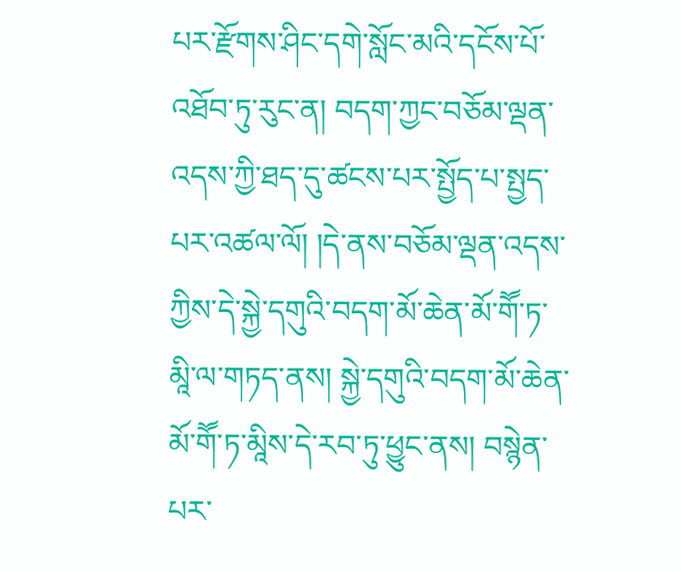པར་རྫོགས་ཤིང་དགེ་སློང་མའི་དངོས་པོ་འཐོབ་ཏུ་རུང་ན། བདག་ཀྱང་བཅོམ་ལྡན་འདས་ཀྱི་ཐད་དུ་ཚངས་པར་སྤྱོད་པ་སྤྱད་པར་འཚལ་ལོ། །དེ་ནས་བཅོམ་ལྡན་འདས་ཀྱིས་དེ་སྐྱེ་དགུའི་བདག་མོ་ཆེན་མོ་གཽ་ཏ་མཱི་ལ་གཏད་ནས། སྐྱེ་དགུའི་བདག་མོ་ཆེན་མོ་གཽ་ཏ་མཱིས་དེ་རབ་ཏུ་ཕྱུང་ནས། བསྙེན་པར་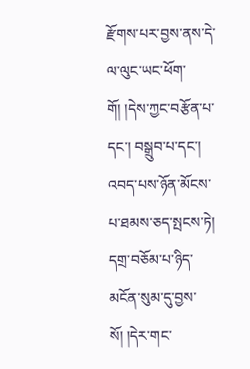རྫོགས་པར་བྱས་ནས་དེ་ལ་ལུང་ཡང་ཕོག་གོ། །དེས་ཀྱང་བརྩོན་པ་དང་། བསྒྲུབ་པ་དང་། འབད་པས་ཉོན་མོངས་པ་ཐམས་ཅད་སྤངས་ཏེ། དགྲ་བཅོམ་པ་ཉིད་མངོན་སུམ་དུ་བྱས་སོ། །དེར་གང་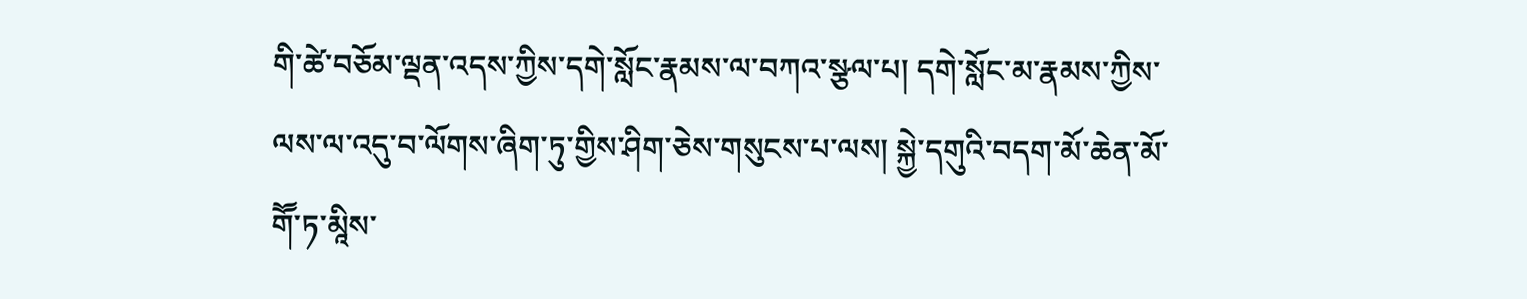གི་ཚེ་བཅོམ་ལྡན་འདས་ཀྱིས་དགེ་སློང་རྣམས་ལ་བཀའ་སྩལ་པ། དགེ་སློང་མ་རྣམས་ཀྱིས་ལས་ལ་འདུ་བ་ལོགས་ཞིག་ཏུ་གྱིས་ཤིག་ཅེས་གསུངས་པ་ལས། སྐྱེ་དགུའི་བདག་མོ་ཆེན་མོ་གཽ་ཏ་མཱིས་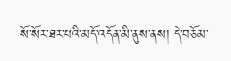སོ་སོར་ཐར་པའི་མདོ་འདོན་མི་ནུས་ནས། དེ་བཅོམ་